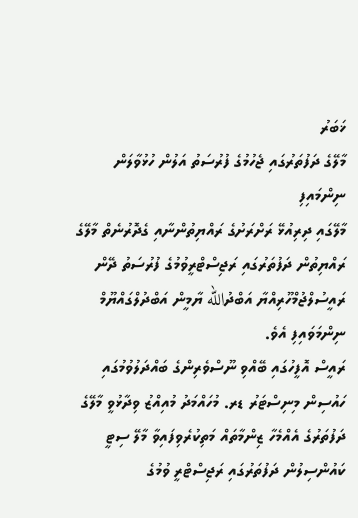ޚަބަރު
މާލޭގެ ދަފުތަރުގައި ޖެހުމުގެ ފުރުސަތު އަލުން ހުޅުވާލަން ނިންމައިފި
މާލޭގައި ދިރިއުޅޭ ރަށްރަށުގެ ރައްޔިތުންނާއި ގެދޮރުނެތް މާލޭގެ ރައްޔިތުން ދަފުތަރުގައި ރަޖިސްޓްރީވުމުގެ ފުރުސަތު ދޭން ރައީސުލްޖުމްހޫރިއްޔާ އަބްދުالله ޔާމީން އަބްދުލްގައްޔޫމް ނިންމަވައިފި އެވެ.
ރައީސް އޮފީހުގައި ބޭއްވި ނޫސްވެރިންގެ ބައްދަލުވުމުގައި ހައުސިން މިނިސްޓަރު ޑރ. މުހައްމަދު މުއިއްޒު ވިދާޅުވީ މާލޭގެ ދަފުތަރުގެ އެއްމެހާ ޒިންމާތައް މަތިކުރެވިފައިވާ މާލޭ ސިޓީ ކައުންސިލުން ދަފުތަރުގައި ރަޖިސްޓްރީ ވުމުގެ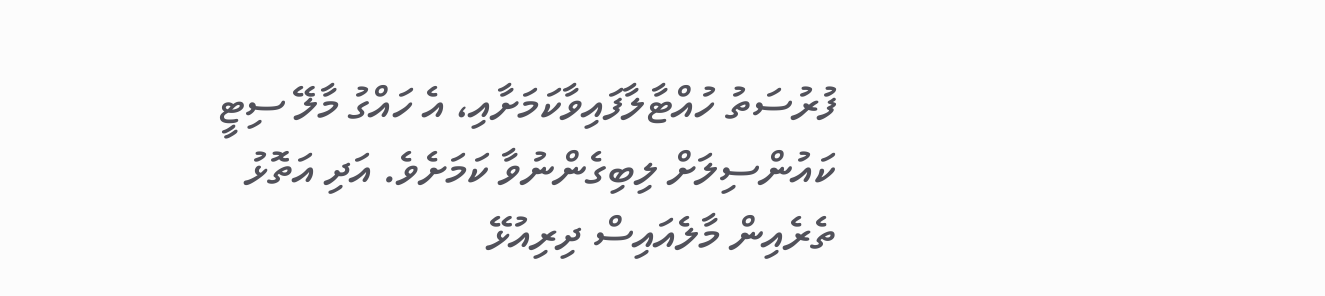ފުރުސަތު ހުއްޓާލާފައިވާކަމަށާއި، އެ ހައްގު މާލޭ ސިޓީ ކައުންސިލަށް ލިބިގެންނުވާ ކަމަށެވެ. އަދި އަތޮޅު ތެރެއިން މާލެއައިސް ދިރިއުޅޭ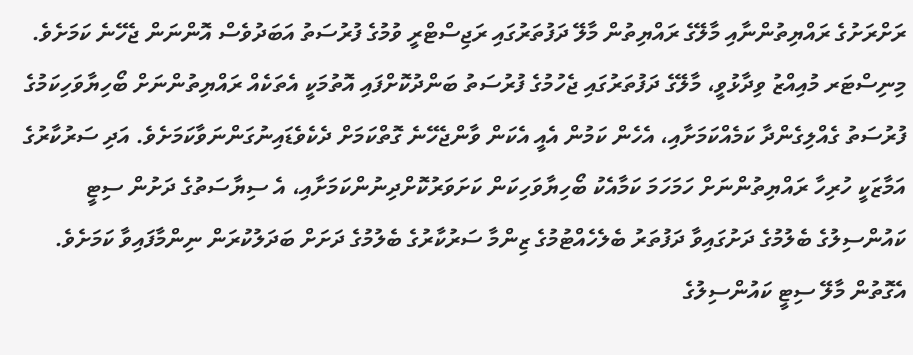ރަށްރަށުގެ ރައްޔިތުންނާއި މާލޭގެ ރައްޔިތުން މާލޭ ދަފުތަރުގައި ރަޖިސްޓްރީ ވުމުގެ ފުރުސަތު އަބަދުވެސް އޮންނަން ޖެހޭނެ ކަމަށެވެ.
މިނިސްޓަރ މުއިއްޒު ވިދާޅުވީ، މާލޭގެ ދަފުތަރުގައި ޖެހުމުގެ ފުރުސަތު ބަންދުކޮށްފައި އޮތުމަކީ އެތަކެއް ރައްޔިތުންނަށް ބޯހިޔާވަހިކަމުގެ ފުރުސަތު ގެއްލިގެންދާ ކަމެއްކަމަށާއި، އެހެން ކަމުން އެއީ އެކަން ވާންޖެހޭނެ ގޮތްކަމަށް ދެކެވެޑައިނުގަންނަވާކަމަށެވެ. އަދި ސަރުކާރުގެ އަމާޒަކީ ހުރިހާ ރައްޔިތުންނަށް ހަމަހަމަ ކަމާއެކު ބޯހިޔާވަހިކަން ކަށަވަރުކޮށްދިނުންކަމަށާއި، އެ ސިޔާސަތުގެ ދަށުން ސިޓީ ކައުންސިލުގެ ބެލުމުގެ ދަށުގައިވާ ދަފުތަރު ބެލެހެއްޓުމުގެ ޒިންމާ ސަރުކާރުގެ ބެލުމުގެ ދަށަށް ބަދަލުކުރަން ނިންމާފައިވާ ކަމަށެވެ. އެގޮތުން މާލޭ ސިޓީ ކައުންސިލުގެ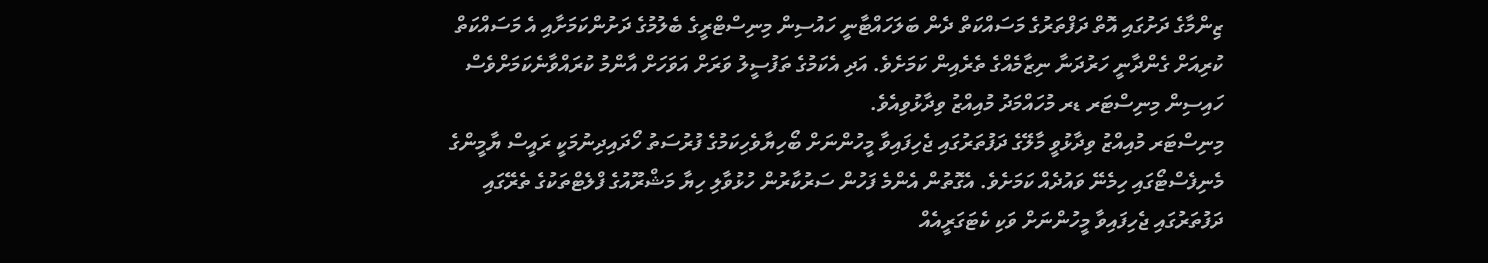ޒިންމާގެ ދަށުގައި އޮތް ދަފްތަރުގެ މަސައްކަތް ދެން ބަލަހައްޓާނީ ހައުސިން މިނިސްޓްރީގެ ބެލުމުގެ ދަށުންކަމަށާއި އެ މަސައްކަތް ކުރިއަށް ގެންދާނީ ހަރުދަނާ ނިޒާމެއްގެ ތެރެއިން ކަމަށެވެ. އަދި އެކަމުގެ ތަފުސީލު ވަރަށް އަވަހަށް އާންމު ކުރައްވާނެކަމަށްވެސް ހައިސިން މިނިސްޓަރ ޑރ މުހައްމަދު މުއިއްޒު ވިދާޅުވިއެވެ.
މިނިސްޓަރ މުއިއްޒު ވިދާޅުވީ މާލޭގެ ދަފުތަރުގައި ޖެހިފައިވާ މީހުންނަށް ބޯހިޔާވެހިކަމުގެ ފުރުސަތު ހޯދައިދިނުމަކީ ރައީސް ޔާމީންގެ މެނިފެސްޓޯގައި ހިމެނޭ ވައުދެއް ކަމަށެވެ. އެގޮތުން އެންމެ ފަހުން ސަރުކާރުން ހުޅުވާލި ހިޔާ މަޝްރޫއުގެ ފްލެޓްތަކުގެ ތެރޭގައި ދަފުތަރުގައި ޖެހިފައިވާ މީހުންނަށް ވަކި ކެޓަގަރީއެއް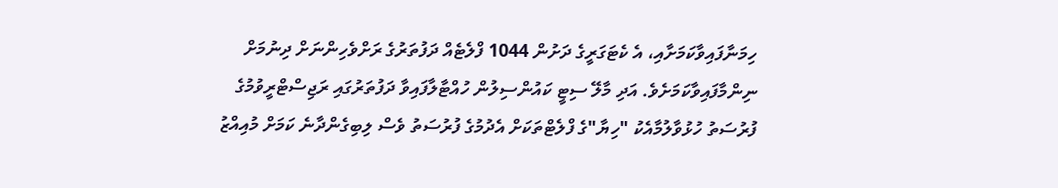ހިމަނާފައިވާކަމަށާއި، އެ ކެޓަގަރީގެ ދަށުން 1044 ފްލެޓެއް ދަފުތަރުގެ ރަށްވެހިންނަށް ދިނުމަށް ނިންމާފައިވާކަމަށެވެ. އަދި މާލޭ ސިޓީ ކައުންސިލުން ހުއްޓާލާފައިވާ ދަފުތަރުގައި ރަޖިސްޓްރީވުމުގެ ފުރުސަތު ހުޅުވާލުމާއެކު "ހިޔާ"ގެ ފްލެޓްތަކަށް އެދުމުގެ ފުރުސަތު ވެސް ލިބިގެންދާނެ ކަމަށް މުއިއްޒު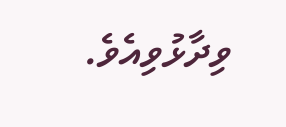ވިދާޅުވިއެވެ.